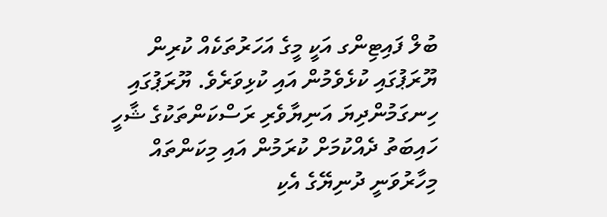ބުލް ފައިޓިންގ އަކީ މީގެ އަހަރުތަކެއް ކުރިން ޔޫރަޕުގައި ކުޅެވެމުން އައި ކުޅިވަރެވެ. ޔޫރަޕުގައި ހިނގަމުންދިޔަ އަނިޔާވެރި ރަސްކަންތަކުގެ ޝާހީ ހައިބަތު ދެއްކުމަށް ކުރަމުން އައި މިކަންތައް މިހާރުވަނީ ދުނިޔޭގެ އެކި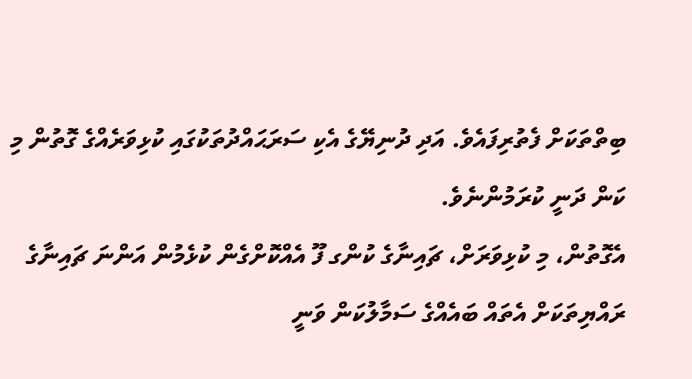ބިތްތަކަށް ފެތުރިފައެވެ. އަދި ދުނިޔޭގެ އެކި ސަރަޙައްދުތަކުގައި ކުޅިވަރެއްގެ ގޮތުން މި ކަން ދަނީ ކުރަމުންނެވެ.
އެގޮތުން، މި ކުޅިވަރަށް، ޗައިނާގެ ކުންގ ފޫ އެއްކޮށްގެން ކުޅެމުން އަންނަ ޗައިނާގެ ރައްޔިތަކަށް އެތައް ބައެއްގެ ސަމާލުކަން ވަނީ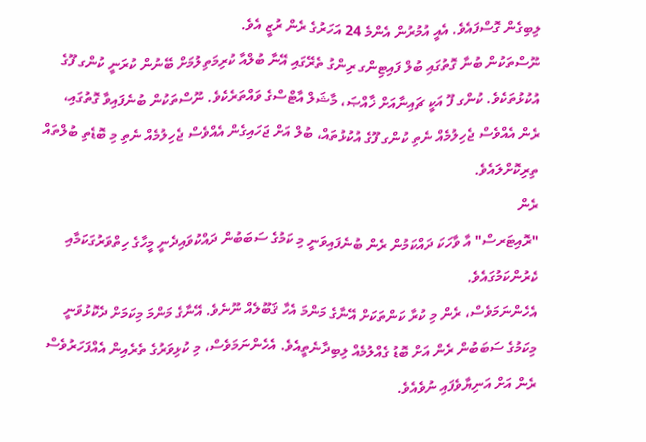ލިބިގެން ގޮސްފައެވެ. އެއީ އުމުރުން އެންމެ 24 އަހަރުގެ ރެން ރުޒީ އެވެ.
ނޫސްތަކުން ބުނާ ގޮތުގައި ބުލް ފައިޓިންގ ރިންގު ތެރޭގައި އޭނާ ބުލްއާ ކުރިމަތިލުމަށް ބޭނުން ކުރަނީ ކުންގ ފޫގެ އުކުޅުތަކެވެ. ކުންގ ފޫ އަކީ ޗައިނާއަށް ޚާއްޞަ، މާޝަލް އާޓްސްގެ ވައްތަރެކެވެ. ނޫސްތަކުން ބުނެފައިވާ ގޮތުގައި، ރެން އެއްވެސް ޖެހިލުމެއް ނެތި ކުންގ ފޫގެ އުކުޅުތައް، ބުލް އަށް ޖަހައިގެން އެއްވެސް ޖެހިލުމެއް ނެތި މި ބޮޑެތި ބުލްތައް ތިރިކޮށްލައެވެ.
ރެން
"ރޮއިޓަރސް" އާ ވާހަކަ ދައްކަމުން ރެން ބުނެފައިވަނީ މި ކަމުގެ ސަބަބުން ދައްކުވައިދެނީ މީހާގެ ހިތްވަރުގަކަމާއި ކެރުންކަމުގައެވެ.
އެހެންނަމަވެސް، ރެން މި ކުރާ ކަންތަކަށް އޭނާގެ މަންމަ އެހާ ޤަބޫލެއް ނޫނެވެ. އޭނާގެ މަންމަ މިކަމަށް ދެކޮޅުވަނީ މިކަމުގެ ސަބަބުން ރެން އަށް ބޮޑު ގެއްލުމެއް ލިބިދާނެތީއެވެ. އެހެންނަމަވެސް، މި ކުޅިވަރުގެ ތެރެއިން އެއްފަހަރުވެސް ރެން އަށް އަނިޔާވެފައި ނުވެއެވެ.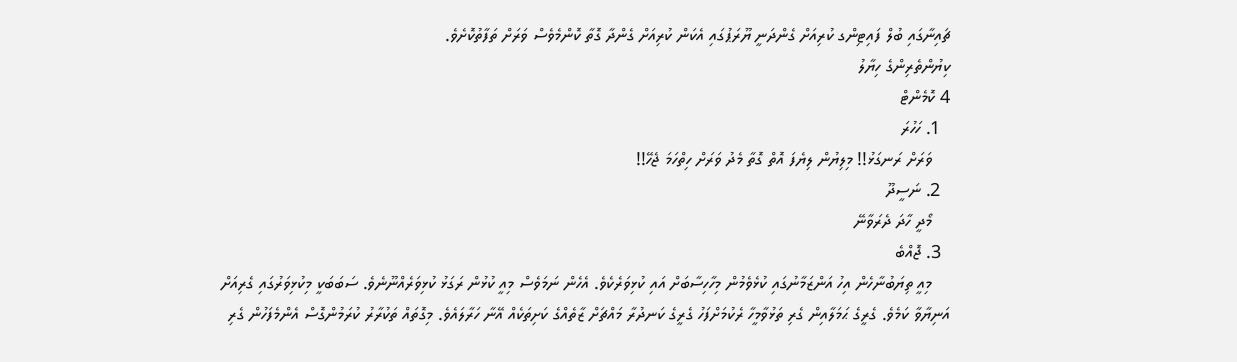ޗައިނާގައި ބުލް ފައިޓިންގ ކުރިއަށް ގެންދަނީ ޔޫރަޕުގައި އެކަން ކުރިއަށް ގެންދާ ގޮތާ ކޮންމެވެސް ވަރަށް ތަފާތުކޮށެވެ.
ކިޔުންތެރިންގެ ހިޔާލު
4 ކޮމެންޓް
  1. ހަހުރަ
    ވަރަށް ރަނގަޅު!! މިލިޔުން ލިޔެފަ އޮތް ގޮތާ މެދު ވަރަށް ހިތްހަމަ ޖެހޭ!!
  2. ނަސީދޫ
    މޯދީ ހާދަ ދެރަވާނޭ
  3. ޖޮއްބެ
    މިއީ ތިޔަބުނާހެން އިހު އަންޒަމާނުގައި ކުޅެވެމުން މިހާހިސާބަށް އައި ކުޅިވަރެކެވެ. އެހެން ނަމަވެސް މިއީ ކުޅުން ރަގަޅު ކުޅިވަރެއްނޫނެވެ. ސަބަބަކީ މިކުޅިވަރުގައި ގެރިއަށް އަނިޔާވާ ކަމެވެ. ގެރީގެ ޙަމަލާއިން ގެރި ތަޅުވާމީހާ ރެކުމަށްފަހު ގެރީގެ ކަނދުރާ މައްޗަށް ޒާތެއްގެ ކަށިތަކެއް އޭނާ ހަރާލައެވެ. މިގޮތައް ތަކުރާރު ކުރަމުންގޮސް އެންމެފަހުން ގެރި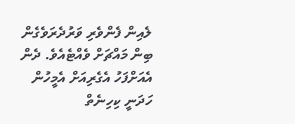ލެއިން ފެންވެރި ވަރުދެރަވެގެން ބިން މައްޗަށް ވެއްޓެއެވެ. ދެން އެއަށްފަހު އެގެރިއަށް އެމީހުން ހަދަނީ ކިހިނެތް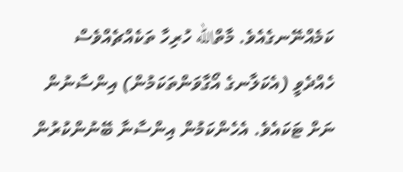ކަމެއްނޭނގެއެވެ. މާތްالله ހުރިހާ ތަކެއްޗެއްވެސް ހެއްދެވީ (އެކަލާނގެ އޯގާވަންތަކަމުން) އިންސާނުން ނަށް ޓަކައެވެ. އެހެންކަމުން އިންސާނާ ބޭނުންކުރުން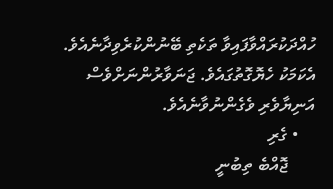ހުއްދަކުރައްވާފައިވާ ތަކެތި ބޭނުންކުރެވިދާނެއެވެ. އެކަމަކު ހެޔޮގޮތުގައެވެ. ޖަނަވާރުންނަށްވެސް އަނިޔާވެރި ވެގެންނުވާނެއެވެ.
    • ގެރި
      ޖޮއްބެ ތިބުނީ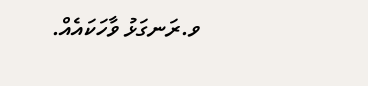ވ.ރަނގަޅު ވާހަކައެއް.